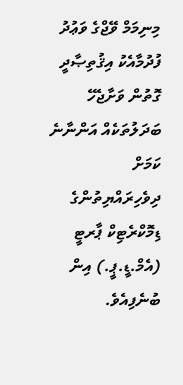މިނިމަމް ވޭޖްގެ ވަޢުދު ފުދުމާއެކު އިޤުތިޞާދީ ގޮތުން ވަށާޖެހޭ ބަދަލުތަކެއް އަންނާނެ ކަމަށް ދިވެހިރައްޔިތުންގެ ޑިމޮކްރެޓިކް ޕާރޓީ (އެމް.ޑީ.ޕީ.) އިން ބުނެފިއެވެ.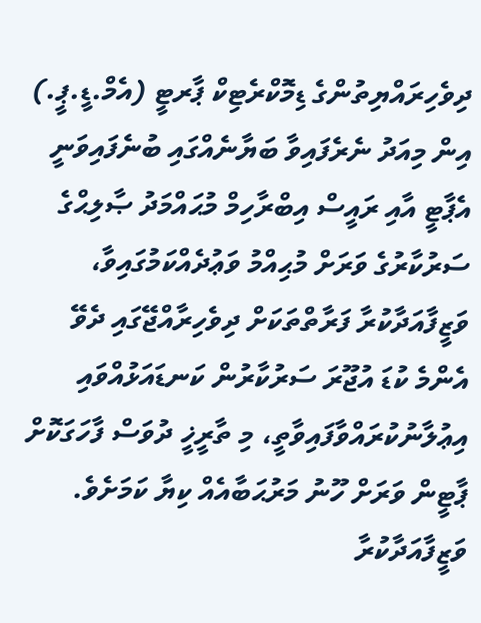ދިވެހިރައްޔިތުންގެ ޑިމޮކްރެޓިކް ޕާރޓީ (އެމް.ޑީ.ޕީ.) އިން މިއަދު ނެރެފައިވާ ބަޔާނެއްގައި ބުނެފައިވަނީ އެޕާޓީ އާއި ރައީސް އިބްރާހިމް މުޙައްމަދު ޞާލިޙްގެ ސަރުކާރުގެ ވަރަށް މުޙިއްމު ވަޢުދެއްކަމުގައިވާ، ވަޒީފާއަދާކުރާ ފަރާތްތަކަށް ދިވެހިރާއްޖޭގައި ދެވޭ އެންމެ ކުޑަ އުޖޫރަ ސަރުކާރުން ކަނޑައަޅުއްވައި އިޢުލާނުކުރައްވާފައިވާތީ، މި ތާރީޚީ ދުވަސް ފާހަގަކޮށް ޕާޓީން ވަރަށް ހޫނު މަރުޙަބާއެއް ކިޔާ ކަމަށެވެ.
ވަޒީފާއަދާކުރާ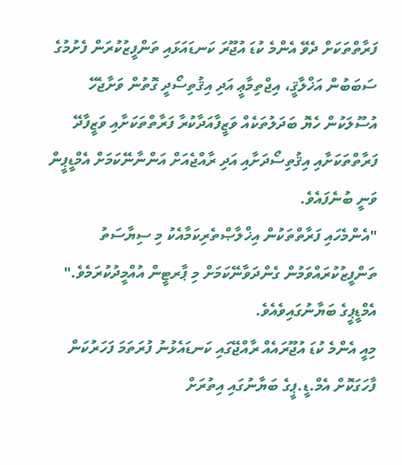ފަރާތްތަކަށް ދެވޭ އެންމެ ކުޑަ އުޖޫރަ ކަނޑައަޅައި ތަންފީޒުކުރަން ފެށުމުގެ ސަބަބުން އަޚްލާޤީ، އިޖްތިމާޢީ އަދި އިޤުތިސޯދީ ގޮތުން ވަށާޖެހޭ އުސޫލަކުން ހެޔޮ ބަދަލުތަކެއް ވަޒީފާއަދާކުރާ ފަރާތްތަކަށާއި ވަޒީފާދޭ ފަރާތްތަކަށާއި އިޤުތިސޯދަށާއި އަދި ރާއްޖެއަށް އަންނާނޭކަމަށް އެމްޑީޕީން ވަނީ ބުނެފައެވެ.
"އެންމެހައި ފަރާތްތަކުން އިޚްލާޞްތެރިކަމާއެކު މި ސިޔާސަތު ތަންފީޒުކުރައްވަމުން ގެންދަވާނޭކަމަށް މި ޕާރޓީން އުއްމީދުކުރަމެވެ." އެމްޑީޕީގެ ބަޔާނުގައިވެއެވެ.
މިއީ އެންމެ ކުޑަ އުޖޫރައެއް ރާއްޖޭގައި ކަނޑައެޅުނު ފުރަތަމަ ފަހަރުކަން ފާހަގަކޮށް އެމް.ޑީ.ޕީގެ ބަޔާނުގައި އިތުރަށް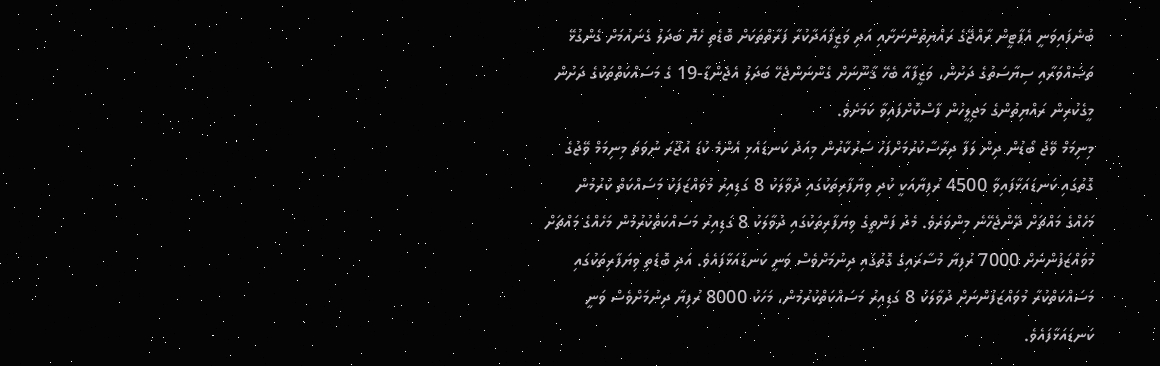ބުނެފައިވަނީ އެޕާޓީން ރާއްޖޭގެ ރައްޔިތުންނަށާއި އަދި ވަޒީފާއަދާކުރާ ފަރާތްތަކަށް ބޮޑެތި ހެޔޮ ބަދަލު ގެނައުމަށް ގެންގުޅޭ ތަޞައްވަރާއި ސިޔާސަތުގެ ދަށުން، ވަޒީފާއާ ބެހޭ ޤާނޫނަށް ގެންނަންޖެހޭ ބަދަލު އެޖެންޑާ-19 ގެ މަސައްކަތްތަކުގެ ދަށުން މީގެކުރިން ރައްޔިތުންގެ މަޖިލީހުން ފާސްކޮށްފައިވާ ކަމަށެވެ.
މިނިމަމް ވޭޖު ބޯޑުން ދިން ލަފާ ދިރާސާކުރުމަށްފަހު ސަރުކާރުން މިއަދު ކަނޑައެޅި އެންމެ ކުޑަ އުޖޫރަ ނުވަތަ މިނިމަމް ވޭޖުގެ ގޮތުގައި ކަނޑައަޅާފައިވާ 4500 ރުފިޔާއަކީ ކުދި ވިޔާފާރިތަކުގައި ދުވާލަކު 8 ގަޑިއިރު މުވައްޒަފަކު މަސައްކަތް ކުރުމުން މަހެއްގެ މައްޗަށް ދޭންޖެހޭނެ މިންވަރެވެ. މެދު ފަންތީގެ ވިޔަފާރިތަކުގައި ދުވާލަކު 8 ގަޑިއިރު މަސައްކަތްކުރުމުން މަހެއްގެ މައްޗަށް މުވައްޒަފުންނަށް 7000 ރުފިޔާ މުސާރައިގެ ގޮތުގައި ދިނުމަށްވެސް ވަނީ ކަނޑައަޅާފައެވެ. އަދި ބޮޑެތި ވިޔަފާރިތަކުގައި މަސައްކަތްކުރާ މުވައްޒަފުންނަށް ދުވާލަކު 8 ގަޑިއިރު މަސައްކަތްކުރުމުން، މަހަކު 8000 ރުފިޔާ ދިނުމަށްވެސް ވަނީ ކަނޑައަޅާފައެވެ.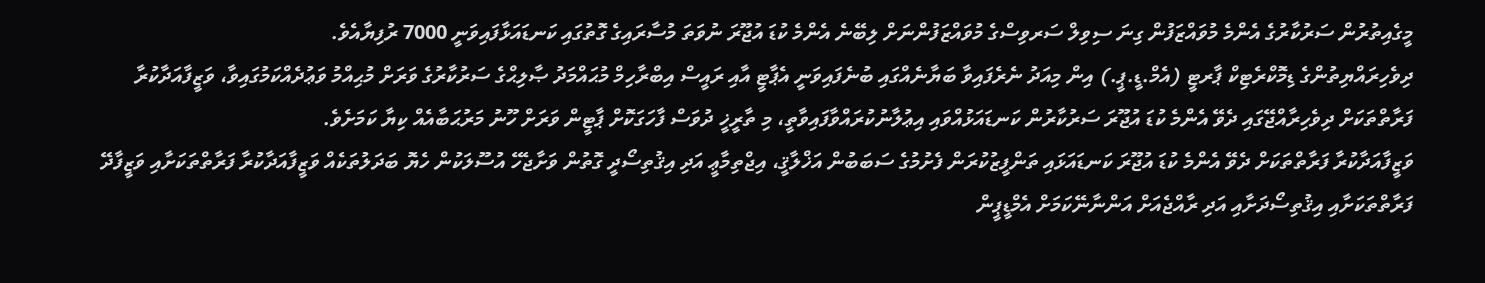މީގެއިތުރުން ސަރުކާރުގެ އެންމެ މުވައްޒަފުން ގިނަ ސިވިލް ސަރވިސްގެ މުވައްޒަފުންނަށް ލިބޭނެ އެންމެ ކުޑަ އުޖޫރަ ނުވަތަ މުސާރައިގެ ގޮތުގައި ކަނޑައަޅާފައިވަނީ 7000 ރުފިޔާއެވެ.
ދިވެހިރައްޔިތުންގެ ޑިމޮކްރެޓިކް ޕާރޓީ (އެމް.ޑީ.ޕީ.) އިން މިއަދު ނެރެފައިވާ ބަޔާނެއްގައި ބުނެފައިވަނީ އެޕާޓީ އާއި ރައީސް އިބްރާހިމް މުޙައްމަދު ޞާލިޙްގެ ސަރުކާރުގެ ވަރަށް މުޙިއްމު ވަޢުދެއްކަމުގައިވާ، ވަޒީފާއަދާކުރާ ފަރާތްތަކަށް ދިވެހިރާއްޖޭގައި ދެވޭ އެންމެ ކުޑަ އުޖޫރަ ސަރުކާރުން ކަނޑައަޅުއްވައި އިޢުލާނުކުރައްވާފައިވާތީ، މި ތާރީޚީ ދުވަސް ފާހަގަކޮށް ޕާޓީން ވަރަށް ހޫނު މަރުޙަބާއެއް ކިޔާ ކަމަށެވެ.
ވަޒީފާއަދާކުރާ ފަރާތްތަކަށް ދެވޭ އެންމެ ކުޑަ އުޖޫރަ ކަނޑައަޅައި ތަންފީޒުކުރަން ފެށުމުގެ ސަބަބުން އަޚްލާޤީ، އިޖްތިމާޢީ އަދި އިޤުތިސޯދީ ގޮތުން ވަށާޖެހޭ އުސޫލަކުން ހެޔޮ ބަދަލުތަކެއް ވަޒީފާއަދާކުރާ ފަރާތްތަކަށާއި ވަޒީފާދޭ ފަރާތްތަކަށާއި އިޤުތިސޯދަށާއި އަދި ރާއްޖެއަށް އަންނާނޭކަމަށް އެމްޑީޕީން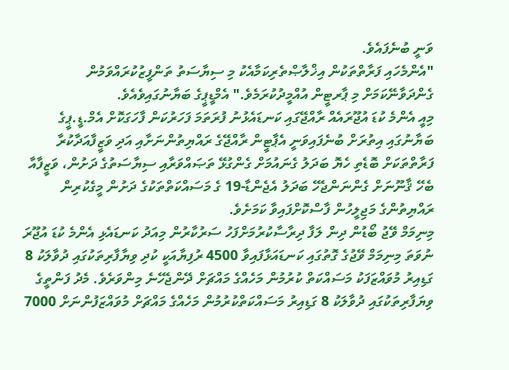ވަނީ ބުނެފައެވެ.
"އެންމެހައި ފަރާތްތަކުން އިޚްލާޞްތެރިކަމާއެކު މި ސިޔާސަތު ތަންފީޒުކުރައްވަމުން ގެންދަވާނޭކަމަށް މި ޕާރޓީން އުއްމީދުކުރަމެވެ." އެމްޑީޕީގެ ބަޔާނުގައިވެއެވެ.
މިއީ އެންމެ ކުޑަ އުޖޫރައެއް ރާއްޖޭގައި ކަނޑައެޅުނު ފުރަތަމަ ފަހަރުކަން ފާހަގަކޮށް އެމް.ޑީ.ޕީގެ ބަޔާނުގައި އިތުރަށް ބުނެފައިވަނީ އެޕާޓީން ރާއްޖޭގެ ރައްޔިތުންނަށާއި އަދި ވަޒީފާއަދާކުރާ ފަރާތްތަކަށް ބޮޑެތި ހެޔޮ ބަދަލު ގެނައުމަށް ގެންގުޅޭ ތަޞައްވަރާއި ސިޔާސަތުގެ ދަށުން، ވަޒީފާއާ ބެހޭ ޤާނޫނަށް ގެންނަންޖެހޭ ބަދަލު އެޖެންޑާ-19 ގެ މަސައްކަތްތަކުގެ ދަށުން މީގެކުރިން ރައްޔިތުންގެ މަޖިލީހުން ފާސްކޮށްފައިވާ ކަމަށެވެ.
މިނިމަމް ވޭޖު ބޯޑުން ދިން ލަފާ ދިރާސާކުރުމަށްފަހު ސަރުކާރުން މިއަދު ކަނޑައެޅި އެންމެ ކުޑަ އުޖޫރަ ނުވަތަ މިނިމަމް ވޭޖުގެ ގޮތުގައި ކަނޑައަޅާފައިވާ 4500 ރުފިޔާއަކީ ކުދި ވިޔާފާރިތަކުގައި ދުވާލަކު 8 ގަޑިއިރު މުވައްޒަފަކު މަސައްކަތް ކުރުމުން މަހެއްގެ މައްޗަށް ދޭންޖެހޭނެ މިންވަރެވެ. މެދު ފަންތީގެ ވިޔަފާރިތަކުގައި ދުވާލަކު 8 ގަޑިއިރު މަސައްކަތްކުރުމުން މަހެއްގެ މައްޗަށް މުވައްޒަފުންނަށް 7000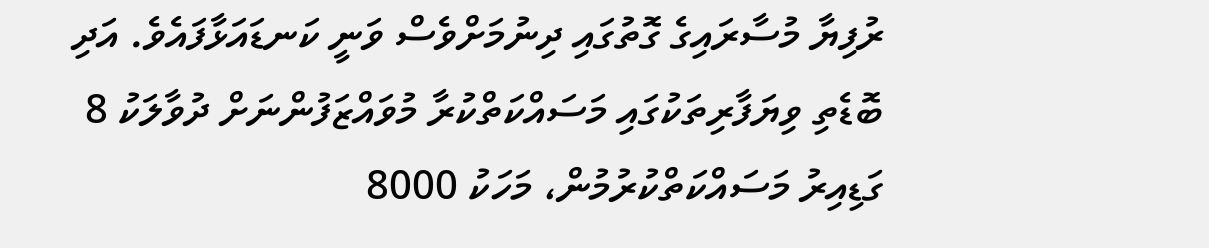ރުފިޔާ މުސާރައިގެ ގޮތުގައި ދިނުމަށްވެސް ވަނީ ކަނޑައަޅާފައެވެ. އަދި ބޮޑެތި ވިޔަފާރިތަކުގައި މަސައްކަތްކުރާ މުވައްޒަފުންނަށް ދުވާލަކު 8 ގަޑިއިރު މަސައްކަތްކުރުމުން، މަހަކު 8000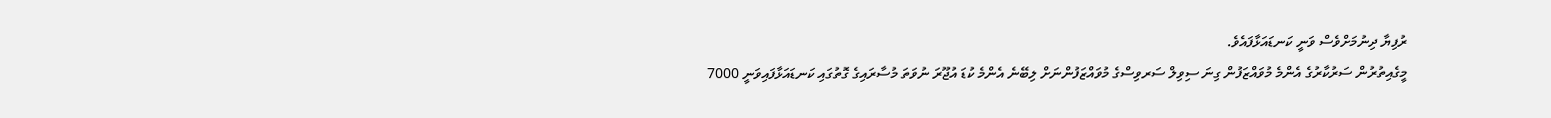ރުފިޔާ ދިނުމަށްވެސް ވަނީ ކަނޑައަޅާފައެވެ.
މީގެއިތުރުން ސަރުކާރުގެ އެންމެ މުވައްޒަފުން ގިނަ ސިވިލް ސަރވިސްގެ މުވައްޒަފުންނަށް ލިބޭނެ އެންމެ ކުޑަ އުޖޫރަ ނުވަތަ މުސާރައިގެ ގޮތުގައި ކަނޑައަޅާފައިވަނީ 7000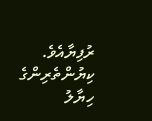ރުފިޔާއެވެ.
ކިޔުންތެރިންގެ ހިޔާލު